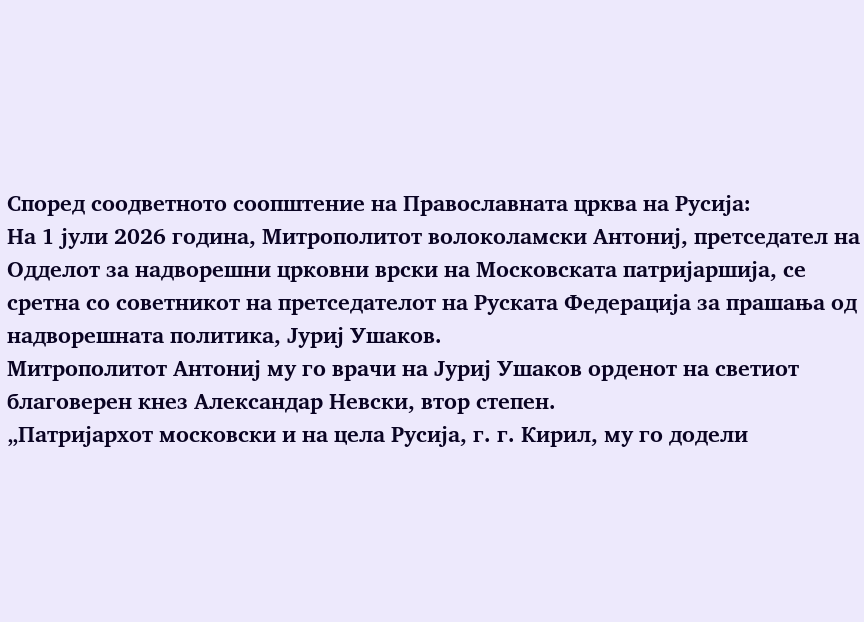Според соодветното соопштение на Православната црква на Русија:
На 1 јули 2026 година, Митрополитот волоколамски Антониј, претседател на Одделот за надворешни црковни врски на Московската патријаршија, се сретна со советникот на претседателот на Руската Федерација за прашања од надворешната политика, Јуриј Ушаков.
Митрополитот Антониј му го врачи на Јуриј Ушаков орденот на светиот благоверен кнез Александар Невски, втор степен.
„Патријархот московски и на цела Русија, г. г. Кирил, му го додели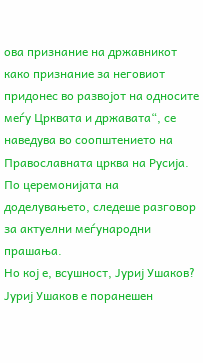ова признание на државникот како признание за неговиот придонес во развојот на односите меѓу Црквата и државата“, се наведува во соопштението на Православната црква на Русија.
По церемонијата на доделувањето, следеше разговор за актуелни меѓународни прашања.
Но кој е, всушност, Јуриј Ушаков?
Јуриј Ушаков е поранешен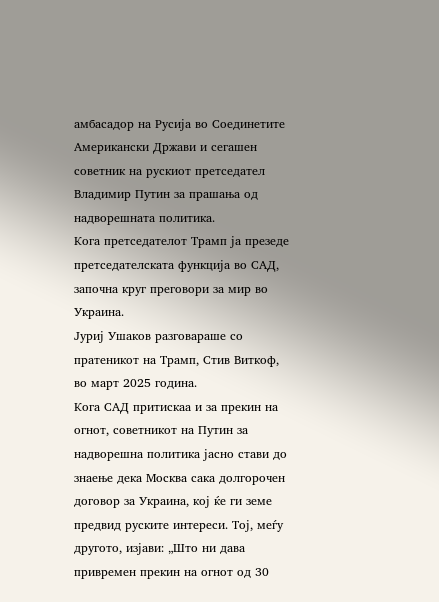амбасадор на Русија во Соединетите Американски Држави и сегашен советник на рускиот претседател Владимир Путин за прашања од надворешната политика.
Кога претседателот Трамп ја презеде претседателската функција во САД, започна круг преговори за мир во Украина.
Јуриј Ушаков разговараше со пратеникот на Трамп, Стив Виткоф, во март 2025 година.
Кога САД притискаа и за прекин на огнот, советникот на Путин за надворешна политика јасно стави до знаење дека Москва сака долгорочен договор за Украина, кој ќе ги земе предвид руските интереси. Тој, меѓу другото, изјави: „Што ни дава привремен прекин на огнот од 30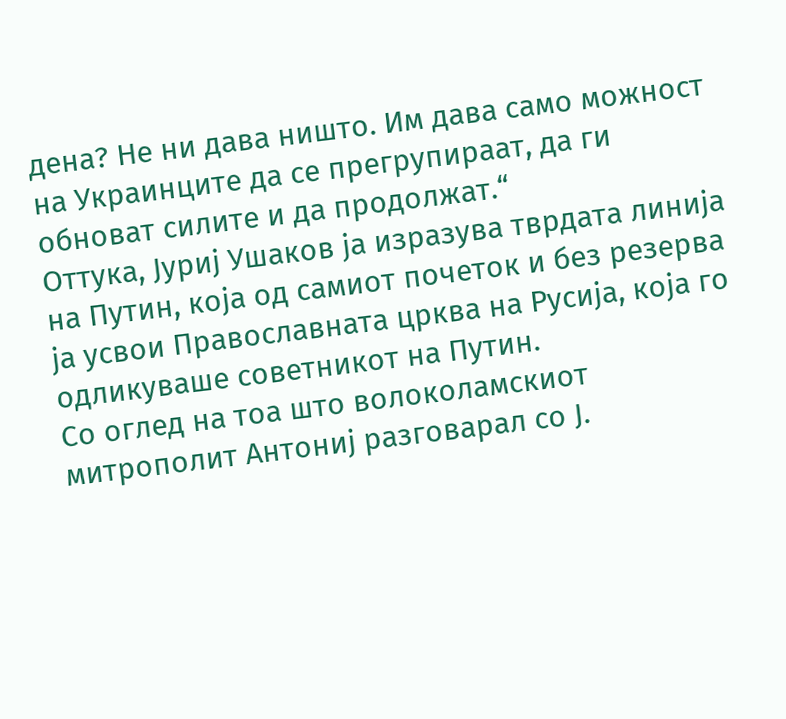дена? Не ни дава ништо. Им дава само можност на Украинците да се прегрупираат, да ги обноват силите и да продолжат.“
Оттука, Јуриј Ушаков ја изразува тврдата линија на Путин, која од самиот почеток и без резерва ја усвои Православната црква на Русија, која го одликуваше советникот на Путин.
Со оглед на тоа што волоколамскиот митрополит Антониј разговарал со Ј.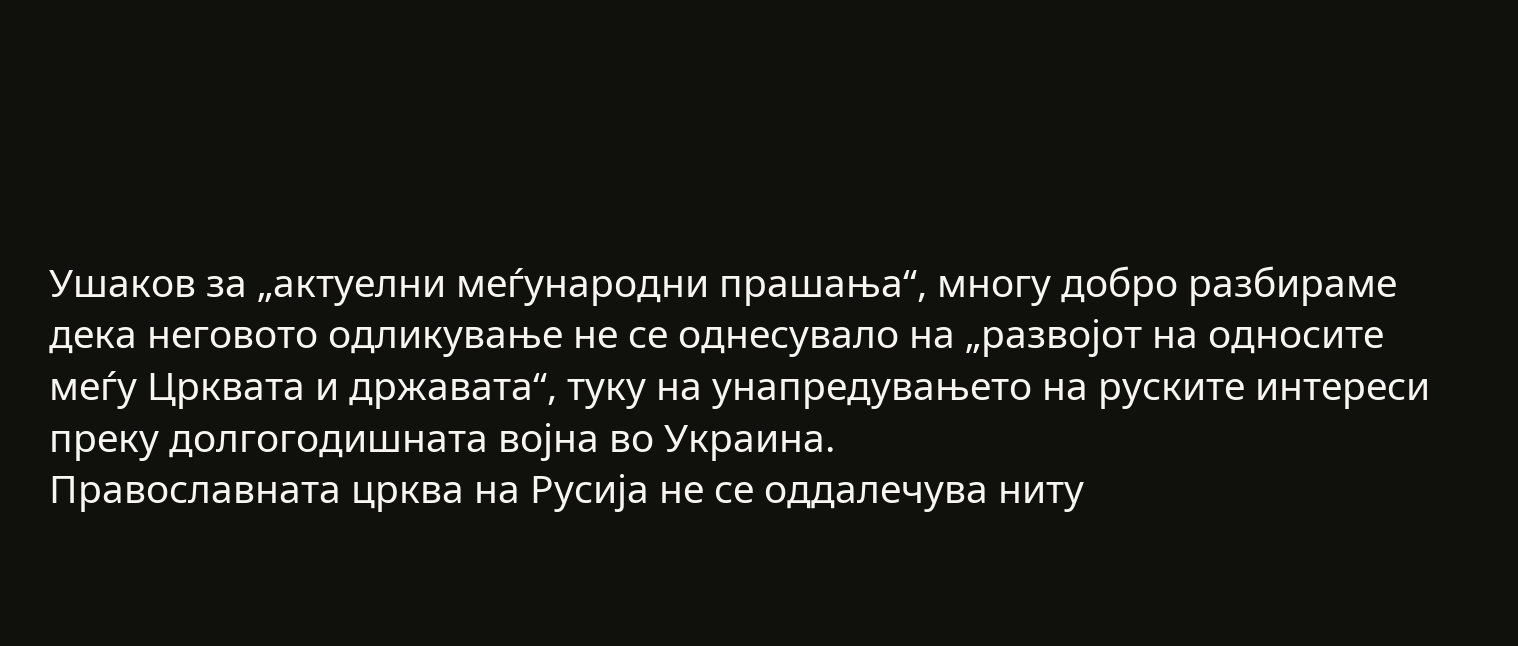Ушаков за „актуелни меѓународни прашања“, многу добро разбираме дека неговото одликување не се однесувало на „развојот на односите меѓу Црквата и државата“, туку на унапредувањето на руските интереси преку долгогодишната војна во Украина.
Православната црква на Русија не се оддалечува ниту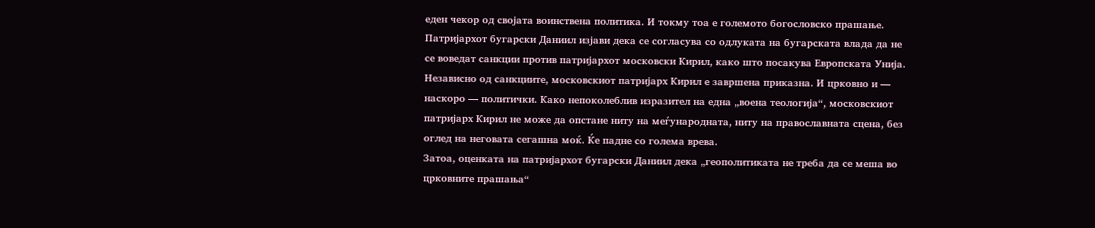еден чекор од својата воинствена политика. И токму тоа е големото богословско прашање.
Патријархот бугарски Даниил изјави дека се согласува со одлуката на бугарската влада да не се воведат санкции против патријархот московски Кирил, како што посакува Европската Унија.
Независно од санкциите, московскиот патријарх Кирил е завршена приказна. И црковно и — наскоро — политички. Како непоколеблив изразител на една „воена теологија“, московскиот патријарх Кирил не може да опстане ниту на меѓународната, ниту на православната сцена, без оглед на неговата сегашна моќ. Ќе падне со голема врева.
Затоа, оценката на патријархот бугарски Даниил дека „геополитиката не треба да се меша во црковните прашања“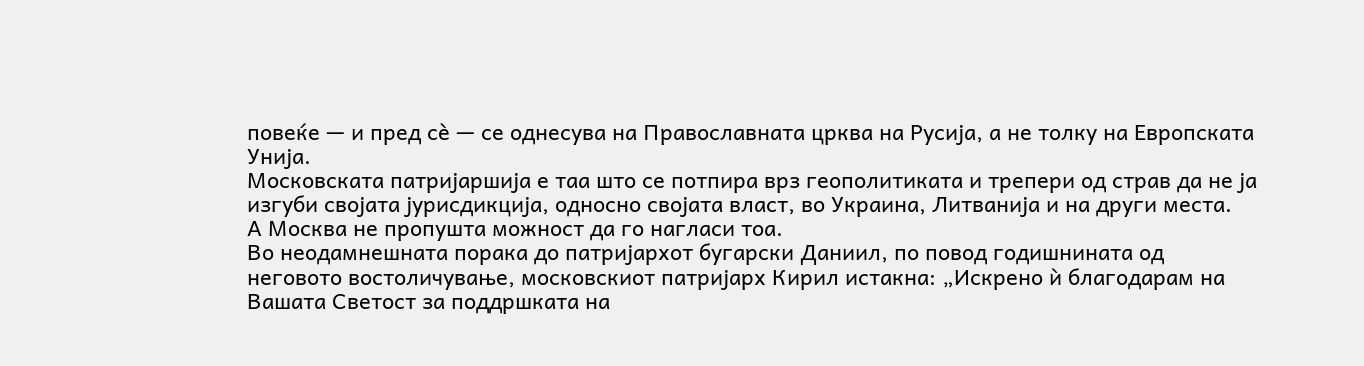повеќе — и пред сè — се однесува на Православната црква на Русија, а не толку на Европската Унија.
Московската патријаршија е таа што се потпира врз геополитиката и трепери од страв да не ја изгуби својата јурисдикција, односно својата власт, во Украина, Литванија и на други места.
А Москва не пропушта можност да го нагласи тоа.
Во неодамнешната порака до патријархот бугарски Даниил, по повод годишнината од неговото востоличување, московскиот патријарх Кирил истакна: „Искрено ѝ благодарам на Вашата Светост за поддршката на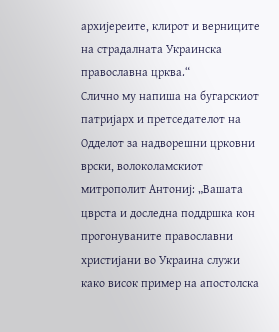архијереите, клирот и верниците на страдалната Украинска православна црква.“
Слично му напиша на бугарскиот патријарх и претседателот на Одделот за надворешни црковни врски, волоколамскиот митрополит Антониј: „Вашата цврста и доследна поддршка кон прогонуваните православни христијани во Украина служи како висок пример на апостолска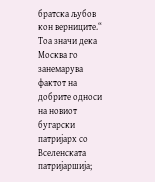братска љубов кон верниците.“
Тоа значи дека Москва го занемарува фактот на добрите односи на новиот бугарски патријарх со Вселенската патријаршија;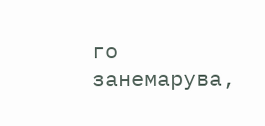го занемарува,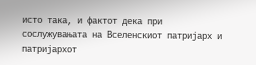исто така, и фактот дека при сослужувањата на Вселенскиот патријарх и патријархот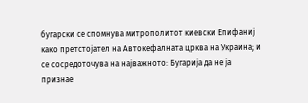бугарски се спомнува митрополитот киевски Епифаниј како претстојател на Автокефалната црква на Украина; и се сосредоточува на најважното: Бугарија да не ја признае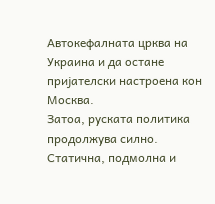Автокефалната црква на Украина и да остане пријателски настроена кон Москва.
Затоа, руската политика продолжува силно. Статична, подмолна и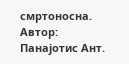смртоносна.
Автор: Панајотис Ант.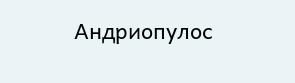Андриопулос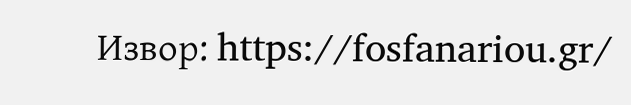Извор: https://fosfanariou.gr/